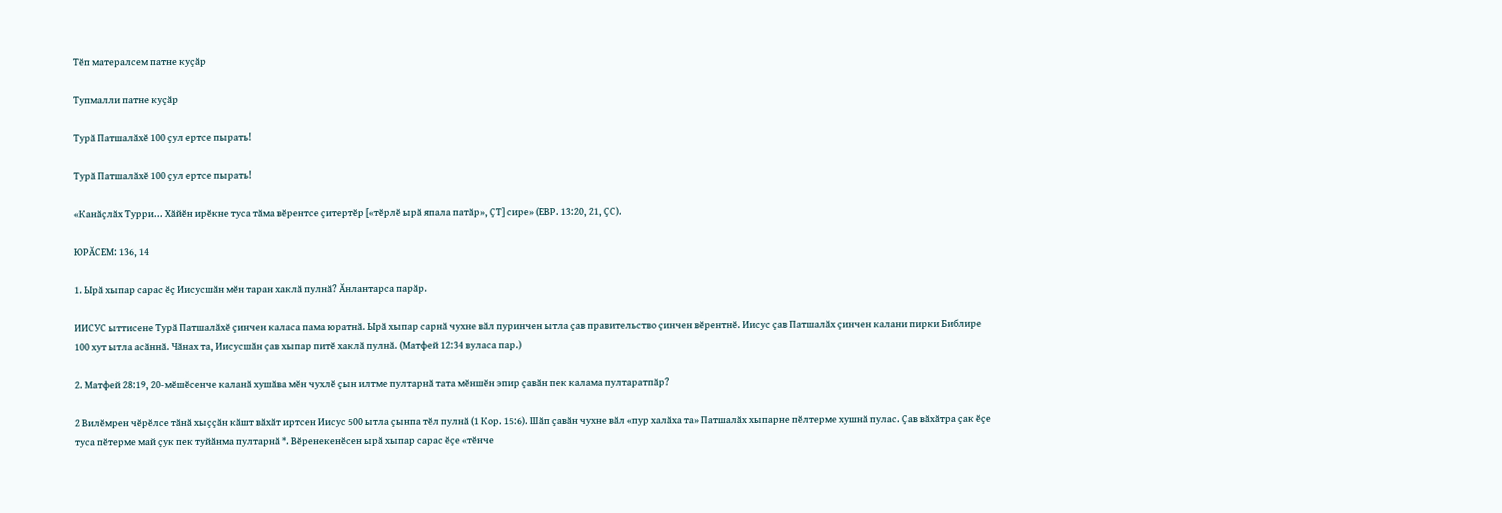Тӗп матералсем патне куҫӑр

Тупмалли патне куҫӑр

Турӑ Патшалӑхӗ 100 ҫул ертсе пырать!

Турӑ Патшалӑхӗ 100 ҫул ертсе пырать!

«Канӑҫлӑх Турри... Хӑйӗн ирӗкне туса тӑма вӗрентсе ҫитертӗр [«тӗрлӗ ырӑ япала патӑр», ҪТ] сире» (ЕВР. 13:20, 21, ҪС).

ЮРӐСЕМ: 136, 14

1. Ырӑ хыпар сарас ӗҫ Иисусшӑн мӗн таран хаклӑ пулнӑ? Ӑнлантарса парӑр.

ИИСУС ыттисене Турӑ Патшалӑхӗ ҫинчен каласа пама юратнӑ. Ырӑ хыпар сарнӑ чухне вӑл пуринчен ытла ҫав правительство ҫинчен вӗрентнӗ. Иисус ҫав Патшалӑх ҫинчен калани пирки Библире 100 хут ытла асӑннӑ. Чӑнах та, Иисусшӑн ҫав хыпар питӗ хаклӑ пулнӑ. (Матфей 12:34 вуласа пар.)

2. Матфей 28:19, 20-мӗшӗсенче каланӑ хушӑва мӗн чухлӗ ҫын илтме пултарнӑ тата мӗншӗн эпир ҫавӑн пек калама пултаратпӑр?

2 Вилӗмрен чӗрӗлсе тӑнӑ хыҫҫӑн кӑшт вӑхӑт иртсен Иисус 500 ытла ҫынпа тӗл пулнӑ (1 Кор. 15:6). Шӑп ҫавӑн чухне вӑл «пур халӑха та» Патшалӑх хыпарне пӗлтерме хушнӑ пулас. Ҫав вӑхӑтра ҫак ӗҫе туса пӗтерме май ҫук пек туйӑнма пултарнӑ *. Вӗренекенӗсен ырӑ хыпар сарас ӗҫе «тӗнче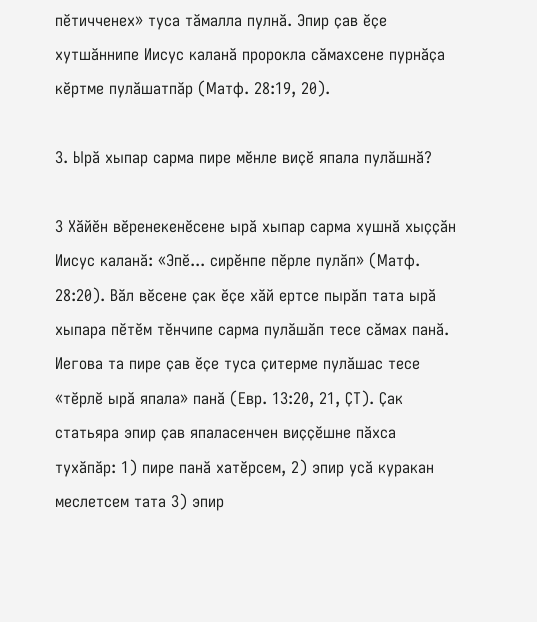пӗтичченех» туса тӑмалла пулнӑ. Эпир ҫав ӗҫе хутшӑннипе Иисус каланӑ пророкла сӑмахсене пурнӑҫа кӗртме пулӑшатпӑр (Матф. 28:19, 20).

3. Ырӑ хыпар сарма пире мӗнле виҫӗ япала пулӑшнӑ?

3 Хӑйӗн вӗренекенӗсене ырӑ хыпар сарма хушнӑ хыҫҫӑн Иисус каланӑ: «Эпӗ... сирӗнпе пӗрле пулӑп» (Матф. 28:20). Вӑл вӗсене ҫак ӗҫе хӑй ертсе пырӑп тата ырӑ хыпара пӗтӗм тӗнчипе сарма пулӑшӑп тесе сӑмах панӑ. Иегова та пире ҫав ӗҫе туса ҫитерме пулӑшас тесе «тӗрлӗ ырӑ япала» панӑ (Евр. 13:20, 21, ҪТ). Ҫак статьяра эпир ҫав япаласенчен виҫҫӗшне пӑхса тухӑпӑр: 1) пире панӑ хатӗрсем, 2) эпир усӑ куракан меслетсем тата 3) эпир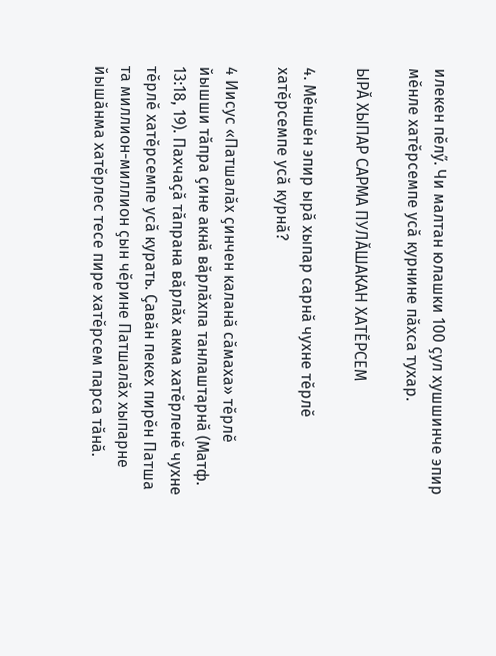илекен пӗлӳ. Чи малтан юлашки 100 ҫул хушшинче эпир мӗнле хатӗрсемпе усӑ курнине пӑхса тухар.

ЫРӐ ХЫПАР САРМА ПУЛӐШАКАН ХАТӖРСЕМ

4. Мӗншӗн эпир ырӑ хыпар сарнӑ чухне тӗрлӗ хатӗрсемпе усӑ курнӑ?

4 Иисус «Патшалӑх ҫинчен каланӑ сӑмаха» тӗрлӗ йышши тӑпра ҫине акнӑ вӑрлӑхпа танлаштарнӑ (Матф. 13:18, 19). Пахчаҫӑ тӑпрана вӑрлӑх акма хатӗрленӗ чухне тӗрлӗ хатӗрсемпе усӑ курать. Ҫавӑн пекех пирӗн Патша та миллион-миллион ҫын чӗрине Патшалӑх хыпарне йышӑнма хатӗрлес тесе пире хатӗрсем парса тӑнӑ.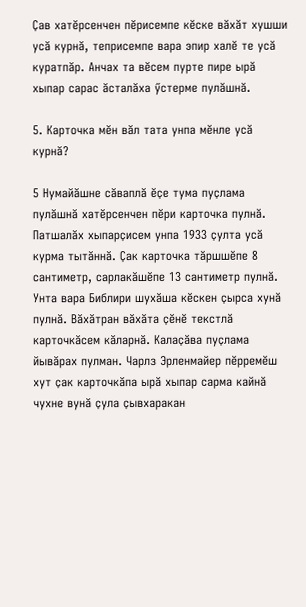Ҫав хатӗрсенчен пӗрисемпе кӗске вӑхӑт хушши усӑ курнӑ, теприсемпе вара эпир халӗ те усӑ куратпӑр. Анчах та вӗсем пурте пире ырӑ хыпар сарас ӑсталӑха ӳстерме пулӑшнӑ.

5. Карточка мӗн вӑл тата унпа мӗнле усӑ курнӑ?

5 Нумайӑшне сӑваплӑ ӗҫе тума пуҫлама пулӑшнӑ хатӗрсенчен пӗри карточка пулнӑ. Патшалӑх хыпарҫисем унпа 1933 ҫулта усӑ курма тытӑннӑ. Ҫак карточка тӑршшӗпе 8 сантиметр, сарлакӑшӗпе 13 сантиметр пулнӑ. Унта вара Библири шухӑша кӗскен ҫырса хунӑ пулнӑ. Вӑхӑтран вӑхӑта ҫӗнӗ текстлӑ карточкӑсем кӑларнӑ. Калаҫӑва пуҫлама йывӑрах пулман. Чарлз Эрленмайер пӗрремӗш хут ҫак карточкӑпа ырӑ хыпар сарма кайнӑ чухне вунӑ ҫула ҫывхаракан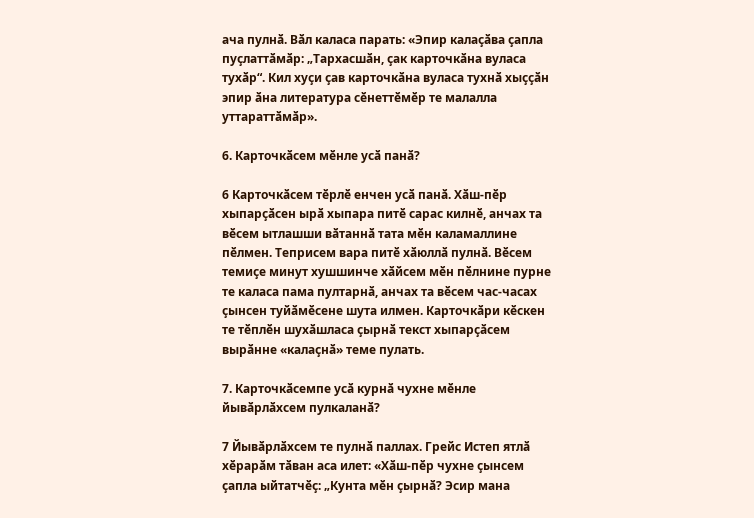ача пулнӑ. Вӑл каласа парать: «Эпир калаҫӑва ҫапла пуҫлаттӑмӑр: „Тархасшӑн, ҫак карточкӑна вуласа тухӑр“. Кил хуҫи ҫав карточкӑна вуласа тухнӑ хыҫҫӑн эпир ӑна литература сӗнеттӗмӗр те малалла уттараттӑмӑр».

6. Карточкӑсем мӗнле усӑ панӑ?

6 Карточкӑсем тӗрлӗ енчен усӑ панӑ. Хӑш-пӗр хыпарҫӑсен ырӑ хыпара питӗ сарас килнӗ, анчах та вӗсем ытлашши вӑтаннӑ тата мӗн каламаллине пӗлмен. Теприсем вара питӗ хӑюллӑ пулнӑ. Вӗсем темиҫе минут хушшинче хӑйсем мӗн пӗлнине пурне те каласа пама пултарнӑ, анчах та вӗсем час-часах ҫынсен туйӑмӗсене шута илмен. Карточкӑри кӗскен те тӗплӗн шухӑшласа ҫырнӑ текст хыпарҫӑсем вырӑнне «калаҫнӑ» теме пулать.

7. Карточкӑсемпе усӑ курнӑ чухне мӗнле йывӑрлӑхсем пулкаланӑ?

7 Йывӑрлӑхсем те пулнӑ паллах. Грейс Истеп ятлӑ хӗрарӑм тӑван аса илет: «Хӑш-пӗр чухне ҫынсем ҫапла ыйтатчӗҫ: „Кунта мӗн ҫырнӑ? Эсир мана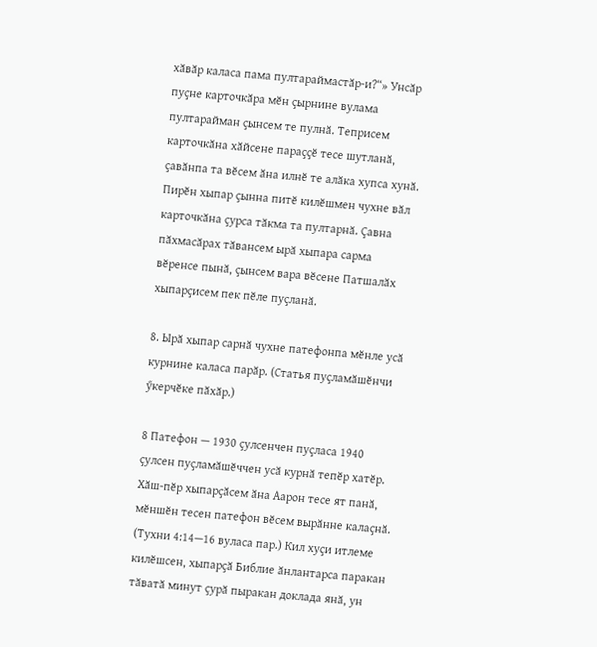хӑвӑр каласа пама пултараймастӑр-и?“» Унсӑр пуҫне карточкӑра мӗн ҫырнине вулама пултарайман ҫынсем те пулнӑ. Теприсем карточкӑна хӑйсене параҫҫӗ тесе шутланӑ, ҫавӑнпа та вӗсем ӑна илнӗ те алӑка хупса хунӑ. Пирӗн хыпар ҫынна питӗ килӗшмен чухне вӑл карточкӑна ҫурса тӑкма та пултарнӑ. Ҫавна пӑхмасӑрах тӑвансем ырӑ хыпара сарма вӗренсе пынӑ, ҫынсем вара вӗсене Патшалӑх хыпарҫисем пек пӗле пуҫланӑ.

8. Ырӑ хыпар сарнӑ чухне патефонпа мӗнле усӑ курнине каласа парӑр. (Статья пуҫламӑшӗнчи ӳкерчӗке пӑхӑр.)

8 Патефон — 1930 ҫулсенчен пуҫласа 1940 ҫулсен пуҫламӑшӗччен усӑ курнӑ тепӗр хатӗр. Хӑш-пӗр хыпарҫӑсем ӑна Аарон тесе ят панӑ, мӗншӗн тесен патефон вӗсем вырӑнне калаҫнӑ. (Тухни 4:14—16 вуласа пар.) Кил хуҫи итлеме килӗшсен, хыпарҫӑ Библие ӑнлантарса паракан тӑватӑ минут ҫурӑ пыракан доклада янӑ, ун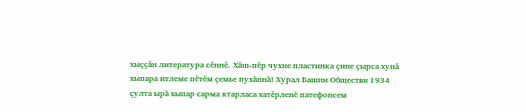хыҫҫӑн литература сӗннӗ. Хӑш-пӗр чухне пластинка ҫине ҫырса хунӑ хыпара итлеме пӗтӗм ҫемье пухӑннӑ! Хурал Башни Обществи 1934 ҫулта ырӑ хыпар сарма ятарласа хатӗрленӗ патефонсем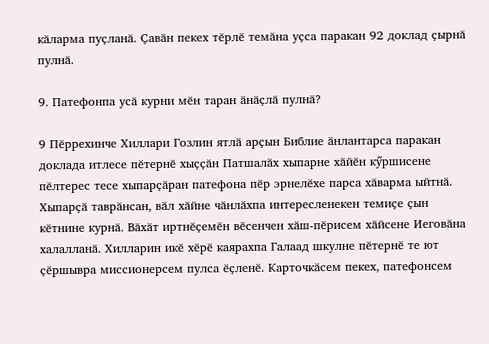кӑларма пуҫланӑ. Ҫавӑн пекех тӗрлӗ темӑна уҫса паракан 92 доклад ҫырнӑ пулнӑ.

9. Патефонпа усӑ курни мӗн таран ӑнӑҫлӑ пулнӑ?

9 Пӗррехинче Хиллари Гозлин ятлӑ арҫын Библие ӑнлантарса паракан доклада итлесе пӗтернӗ хыҫҫӑн Патшалӑх хыпарне хӑйӗн кӳршисене пӗлтерес тесе хыпарҫӑран патефона пӗр эрнелӗхе парса хӑварма ыйтнӑ. Хыпарҫӑ таврӑнсан, вӑл хӑйне чӑнлӑхпа интересленекен темиҫе ҫын кӗтнине курнӑ. Вӑхӑт иртнӗҫемӗн вӗсенчен хӑш-пӗрисем хӑйсене Иеговӑна халалланӑ. Хилларин икӗ хӗрӗ каярахпа Галаад шкулне пӗтернӗ те ют ҫӗршывра миссионерсем пулса ӗҫленӗ. Карточкӑсем пекех, патефонсем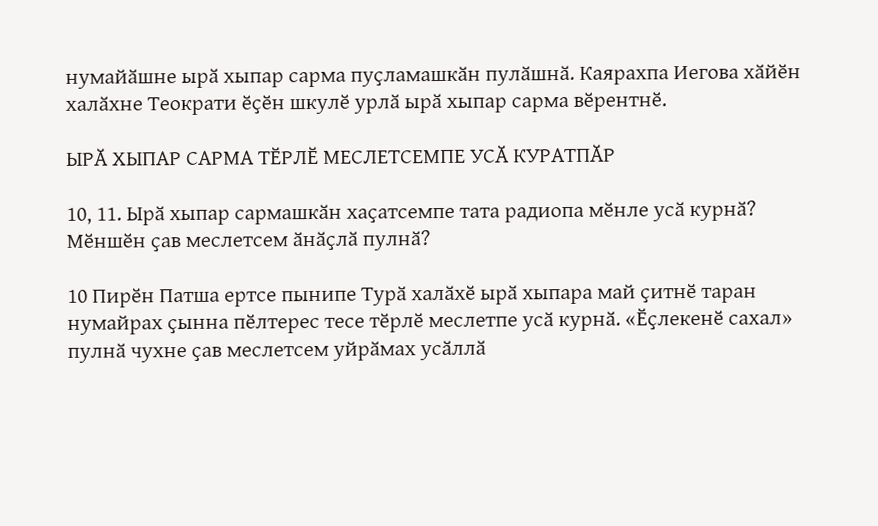нумайӑшне ырӑ хыпар сарма пуҫламашкӑн пулӑшнӑ. Каярахпа Иегова хӑйӗн халӑхне Теократи ӗҫӗн шкулӗ урлӑ ырӑ хыпар сарма вӗрентнӗ.

ЫРӐ ХЫПАР САРМА ТӖРЛӖ МЕСЛЕТСЕМПЕ УСӐ КУРАТПӐР

10, 11. Ырӑ хыпар сармашкӑн хаҫатсемпе тата радиопа мӗнле усӑ курнӑ? Мӗншӗн ҫав меслетсем ӑнӑҫлӑ пулнӑ?

10 Пирӗн Патша ертсе пынипе Турӑ халӑхӗ ырӑ хыпара май ҫитнӗ таран нумайрах ҫынна пӗлтерес тесе тӗрлӗ меслетпе усӑ курнӑ. «Ӗҫлекенӗ сахал» пулнӑ чухне ҫав меслетсем уйрӑмах усӑллӑ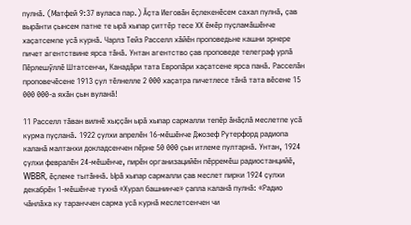пулнӑ. (Матфей 9:37 вуласа пар.) Ӑҫта Иеговӑн ӗҫлекенӗсем сахал пулнӑ, ҫав вырӑнти ҫынсем патне те ырӑ хыпар ҫиттӗр тесе ХХ ӗмӗр пуҫламӑшӗнче хаҫатсемпе усӑ курнӑ. Чарлз Тейз Расселл хӑйӗн проповедьне кашни эрнере пичет агентствине ярса тӑнӑ. Унтан агентство ҫав проповеде телеграф урлӑ Пӗрлешӳллӗ Штатсенчи, Канадӑри тата Европӑри хаҫатсене ярса панӑ. Расселӑн проповечӗсене 1913 ҫул тӗлнелле 2 000 хаҫатра пичетлесе тӑнӑ тата вӗсене 15 000 000-а яхӑн ҫын вуланӑ!

11 Расселл тӑван вилнӗ хыҫҫӑн ырӑ хыпар сармалли тепӗр ӑнӑҫлӑ меслетпе усӑ курма пуҫланӑ. 1922 ҫулхи апрелӗн 16-мӗшӗнче Джозеф Рутерфорд радиопа каланӑ малтанхи докладсенчен пӗрне 50 000 ҫын итлеме пултарнӑ. Унтан, 1924 ҫулхи февралӗн 24-мӗшӗнче, пирӗн организацийӗн пӗрремӗш радиостанцийӗ, WBBR, ӗҫлеме тытӑннӑ. Ырӑ хыпар сармалли ҫав меслет пирки 1924 ҫулхи декабрӗн 1-мӗшӗнче тухнӑ «Хурал башнинче» ҫапла каланӑ пулнӑ: «Радио чӑнлӑха ку таранччен сарма усӑ курнӑ меслетсенчен чи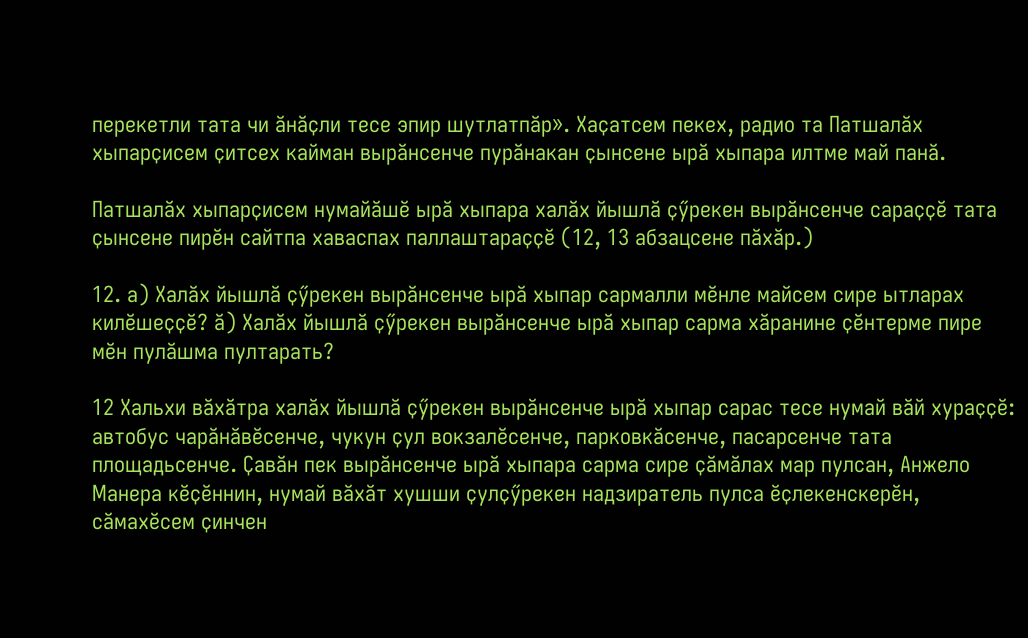перекетли тата чи ӑнӑҫли тесе эпир шутлатпӑр». Хаҫатсем пекех, радио та Патшалӑх хыпарҫисем ҫитсех кайман вырӑнсенче пурӑнакан ҫынсене ырӑ хыпара илтме май панӑ.

Патшалӑх хыпарҫисем нумайӑшӗ ырӑ хыпара халӑх йышлӑ ҫӳрекен вырӑнсенче сараҫҫӗ тата ҫынсене пирӗн сайтпа хаваспах паллаштараҫҫӗ (12, 13 абзацсене пӑхӑр.)

12. а) Халӑх йышлӑ ҫӳрекен вырӑнсенче ырӑ хыпар сармалли мӗнле майсем сире ытларах килӗшеҫҫӗ? ӑ) Халӑх йышлӑ ҫӳрекен вырӑнсенче ырӑ хыпар сарма хӑранине ҫӗнтерме пире мӗн пулӑшма пултарать?

12 Хальхи вӑхӑтра халӑх йышлӑ ҫӳрекен вырӑнсенче ырӑ хыпар сарас тесе нумай вӑй хураҫҫӗ: автобус чарӑнӑвӗсенче, чукун ҫул вокзалӗсенче, парковкӑсенче, пасарсенче тата площадьсенче. Ҫавӑн пек вырӑнсенче ырӑ хыпара сарма сире ҫӑмӑлах мар пулсан, Анжело Манера кӗҫӗннин, нумай вӑхӑт хушши ҫулҫӳрекен надзиратель пулса ӗҫлекенскерӗн, сӑмахӗсем ҫинчен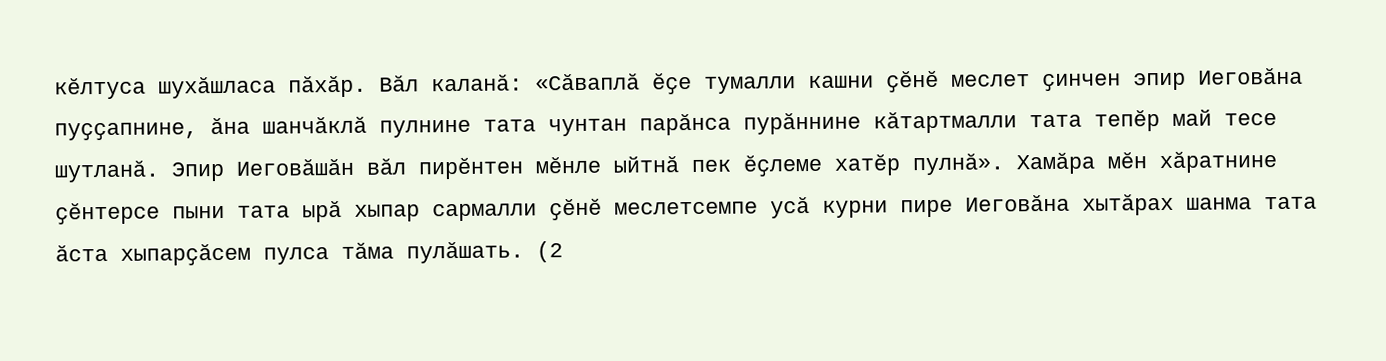кӗлтуса шухӑшласа пӑхӑр. Вӑл каланӑ: «Сӑваплӑ ӗҫе тумалли кашни ҫӗнӗ меслет ҫинчен эпир Иеговӑна пуҫҫапнине, ӑна шанчӑклӑ пулнине тата чунтан парӑнса пурӑннине кӑтартмалли тата тепӗр май тесе шутланӑ. Эпир Иеговӑшӑн вӑл пирӗнтен мӗнле ыйтнӑ пек ӗҫлеме хатӗр пулнӑ». Хамӑра мӗн хӑратнине ҫӗнтерсе пыни тата ырӑ хыпар сармалли ҫӗнӗ меслетсемпе усӑ курни пире Иеговӑна хытӑрах шанма тата ӑста хыпарҫӑсем пулса тӑма пулӑшать. (2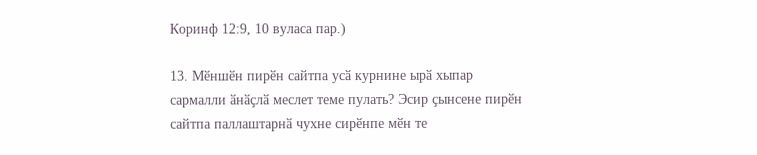Коринф 12:9, 10 вуласа пар.)

13. Мӗншӗн пирӗн сайтпа усӑ курнине ырӑ хыпар сармалли ӑнӑҫлӑ меслет теме пулать? Эсир ҫынсене пирӗн сайтпа паллаштарнӑ чухне сирӗнпе мӗн те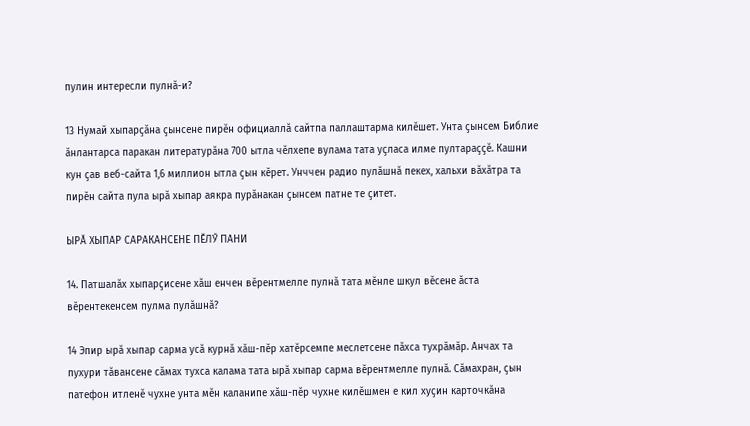пулин интересли пулнӑ-и?

13 Нумай хыпарҫӑна ҫынсене пирӗн официаллӑ сайтпа паллаштарма килӗшет. Унта ҫынсем Библие ӑнлантарса паракан литературӑна 700 ытла чӗлхепе вулама тата уҫласа илме пултараҫҫӗ. Кашни кун ҫав веб-сайта 1,6 миллион ытла ҫын кӗрет. Унччен радио пулӑшнӑ пекех, хальхи вӑхӑтра та пирӗн сайта пула ырӑ хыпар аякра пурӑнакан ҫынсем патне те ҫитет.

ЫРӐ ХЫПАР САРАКАНСЕНЕ ПӖЛӲ ПАНИ

14. Патшалӑх хыпарҫисене хӑш енчен вӗрентмелле пулнӑ тата мӗнле шкул вӗсене ӑста вӗрентекенсем пулма пулӑшнӑ?

14 Эпир ырӑ хыпар сарма усӑ курнӑ хӑш-пӗр хатӗрсемпе меслетсене пӑхса тухрӑмӑр. Анчах та пухури тӑвансене сӑмах тухса калама тата ырӑ хыпар сарма вӗрентмелле пулнӑ. Сӑмахран, ҫын патефон итленӗ чухне унта мӗн каланипе хӑш-пӗр чухне килӗшмен е кил хуҫин карточкӑна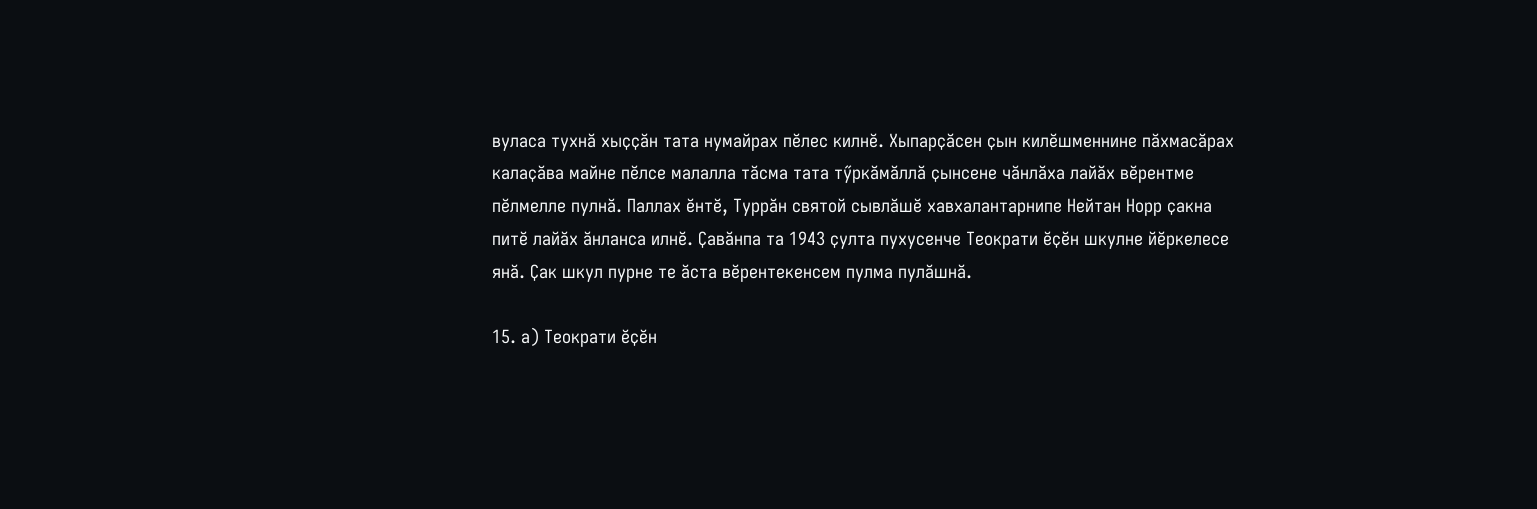вуласа тухнӑ хыҫҫӑн тата нумайрах пӗлес килнӗ. Хыпарҫӑсен ҫын килӗшменнине пӑхмасӑрах калаҫӑва майне пӗлсе малалла тӑсма тата тӳркӑмӑллӑ ҫынсене чӑнлӑха лайӑх вӗрентме пӗлмелле пулнӑ. Паллах ӗнтӗ, Туррӑн святой сывлӑшӗ хавхалантарнипе Нейтан Норр ҫакна питӗ лайӑх ӑнланса илнӗ. Ҫавӑнпа та 1943 ҫулта пухусенче Теократи ӗҫӗн шкулне йӗркелесе янӑ. Ҫак шкул пурне те ӑста вӗрентекенсем пулма пулӑшнӑ.

15. а) Теократи ӗҫӗн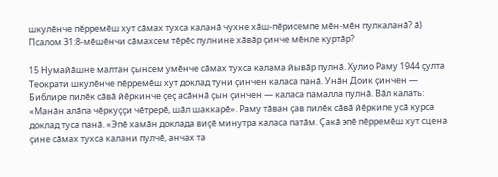шкулӗнче пӗрремӗш хут сӑмах тухса каланӑ чухне хӑш-пӗрисемпе мӗн-мӗн пулкаланӑ? ӑ) Псалом 31:8-мӗшӗнчи сӑмахсем тӗрӗс пулнине хӑвӑр ҫинче мӗнле куртӑр?

15 Нумайӑшне малтан ҫынсем умӗнче сӑмах тухса калама йывӑр пулнӑ. Хулио Раму 1944 ҫулта Теократи шкулӗнче пӗрремӗш хут доклад туни ҫинчен каласа панӑ. Унӑн Доик ҫинчен — Библире пилӗк сӑвӑ йӗркинче ҫеҫ асӑннӑ ҫын ҫинчен — каласа памалла пулнӑ. Вӑл калать: «Манӑн алӑпа чӗркуҫҫи чӗтрерӗ, шӑл шаккарӗ». Раму тӑван ҫав пилӗк сӑвӑ йӗркипе усӑ курса доклад туса панӑ. «Эпӗ хамӑн доклада виҫӗ минутра каласа патӑм. Ҫакӑ эпӗ пӗрремӗш хут сцена ҫине сӑмах тухса калани пулчӗ, анчах та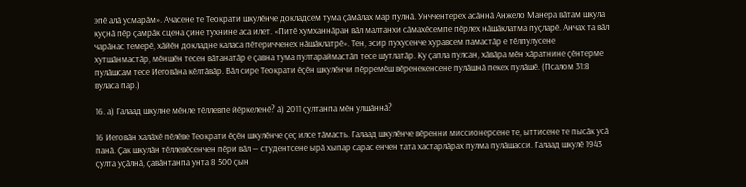эпӗ алӑ усмарӑм». Ачасене те Теократи шкулӗнче докладсем тума ҫӑмӑлах мар пулнӑ. Унччентерех асӑннӑ Анжело Манера вӑтам шкула куҫнӑ пӗр ҫамрӑк сцена ҫине тухнине аса илет. «Питӗ хумханнӑран вӑл малтанхи сӑмахӗсемпе пӗрлех нӑшӑклатма пуҫларӗ. Анчах та вӑл чарӑнас темерӗ, хӑйӗн докладне каласа пӗтеричченех нӑшӑклатрӗ». Тен, эсир пухусенче хуравсем памастӑр е тӗлпулусене хутшӑнмастӑр, мӗншӗн тесен вӑтанатӑр е ҫавна тума пултараймастӑп тесе шутлатӑр. Ку ҫапла пулсан, хӑвӑра мӗн хӑратнине ҫӗнтерме пулӑшсам тесе Иеговӑна кӗлтӑвӑр. Вӑл сире Теократи ӗҫӗн шкулӗнчи пӗрремӗш вӗренекенсене пулӑшнӑ пекех пулӑшӗ. (Псалом 31:8 вуласа пар.)

16. а) Галаад шкулне мӗнле тӗллевпе йӗркеленӗ? ӑ) 2011 ҫултанпа мӗн улшӑннӑ?

16 Иеговӑн халӑхӗ пӗлӗве Теократи ӗҫӗн шкулӗнче ҫеҫ илсе тӑмасть. Галаад шкулӗнче вӗренни миссионерсене те, ыттисене те пысӑк усӑ панӑ. Ҫак шкулӑн тӗллевӗсенчен пӗри вӑл — студентсене ырӑ хыпар сарас енчен тата хастарлӑрах пулма пулӑшасси. Галаад шкулӗ 1943 ҫулта уҫӑлнӑ, ҫавӑнтанпа унта 8 500 ҫын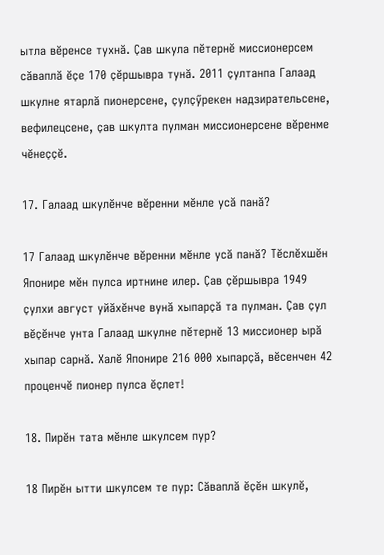ытла вӗренсе тухнӑ. Ҫав шкула пӗтернӗ миссионерсем сӑваплӑ ӗҫе 170 ҫӗршывра тунӑ. 2011 ҫултанпа Галаад шкулне ятарлӑ пионерсене, ҫулҫӳрекен надзирательсене, вефилецсене, ҫав шкулта пулман миссионерсене вӗренме чӗнеҫҫӗ.

17. Галаад шкулӗнче вӗренни мӗнле усӑ панӑ?

17 Галаад шкулӗнче вӗренни мӗнле усӑ панӑ? Тӗслӗхшӗн Японире мӗн пулса иртнине илер. Ҫав ҫӗршывра 1949 ҫулхи август уйӑхӗнче вунӑ хыпарҫӑ та пулман. Ҫав ҫул вӗҫӗнче унта Галаад шкулне пӗтернӗ 13 миссионер ырӑ хыпар сарнӑ. Халӗ Японире 216 000 хыпарҫӑ, вӗсенчен 42 проценчӗ пионер пулса ӗҫлет!

18. Пирӗн тата мӗнле шкулсем пур?

18 Пирӗн ытти шкулсем те пур: Сӑваплӑ ӗҫӗн шкулӗ,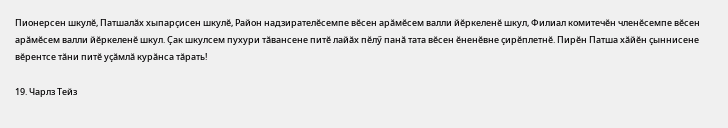Пионерсен шкулӗ, Патшалӑх хыпарҫисен шкулӗ, Район надзирателӗсемпе вӗсен арӑмӗсем валли йӗркеленӗ шкул, Филиал комитечӗн членӗсемпе вӗсен арӑмӗсем валли йӗркеленӗ шкул. Ҫак шкулсем пухури тӑвансене питӗ лайӑх пӗлӳ панӑ тата вӗсен ӗненӗвне ҫирӗплетнӗ. Пирӗн Патша хӑйӗн ҫыннисене вӗрентсе тӑни питӗ уҫӑмлӑ курӑнса тӑрать!

19. Чарлз Тейз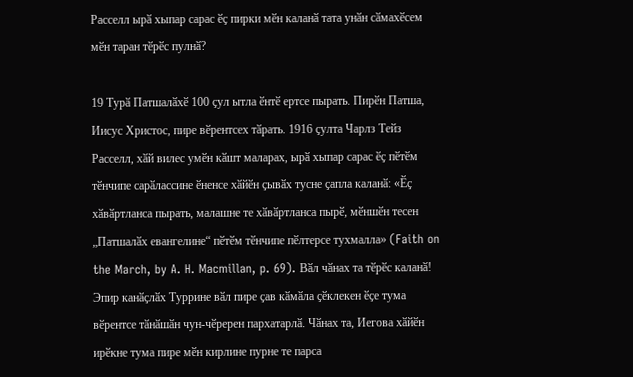Расселл ырӑ хыпар сарас ӗҫ пирки мӗн каланӑ тата унӑн сӑмахӗсем мӗн таран тӗрӗс пулнӑ?

19 Турӑ Патшалӑхӗ 100 ҫул ытла ӗнтӗ ертсе пырать. Пирӗн Патша, Иисус Христос, пире вӗрентсех тӑрать. 1916 ҫулта Чарлз Тейз Расселл, хӑй вилес умӗн кӑшт маларах, ырӑ хыпар сарас ӗҫ пӗтӗм тӗнчипе сарӑлассине ӗненсе хӑйӗн ҫывӑх тусне ҫапла каланӑ: «Ӗҫ хӑвӑртланса пырать, малашне те хӑвӑртланса пырӗ, мӗншӗн тесен „Патшалӑх евангелине“ пӗтӗм тӗнчипе пӗлтерсе тухмалла» (Faith on the March, by A. H. Macmillan, p. 69). Вӑл чӑнах та тӗрӗс каланӑ! Эпир канӑҫлӑх Туррине вӑл пире ҫав кӑмӑла ҫӗклекен ӗҫе тума вӗрентсе тӑнӑшӑн чун-чӗререн пархатарлӑ. Чӑнах та, Иегова хӑйӗн ирӗкне тума пире мӗн кирлине пурне те парса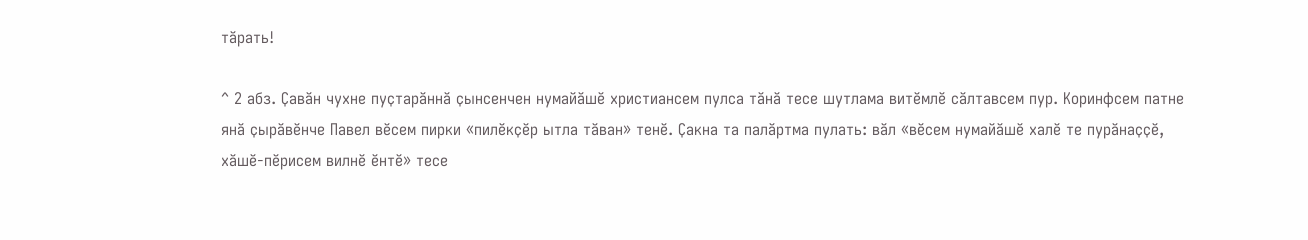тӑрать!

^ 2 абз. Ҫавӑн чухне пуҫтарӑннӑ ҫынсенчен нумайӑшӗ христиансем пулса тӑнӑ тесе шутлама витӗмлӗ сӑлтавсем пур. Коринфсем патне янӑ ҫырӑвӗнче Павел вӗсем пирки «пилӗкҫӗр ытла тӑван» тенӗ. Ҫакна та палӑртма пулать: вӑл «вӗсем нумайӑшӗ халӗ те пурӑнаҫҫӗ, хӑшӗ-пӗрисем вилнӗ ӗнтӗ» тесе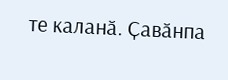те каланӑ. Ҫавӑнпа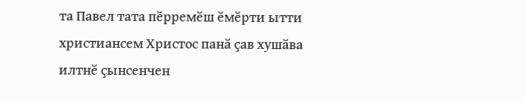та Павел тата пӗрремӗш ӗмӗрти ытти христиансем Христос панӑ ҫав хушӑва илтнӗ ҫынсенчен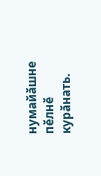нумайӑшне пӗлнӗ курӑнать.